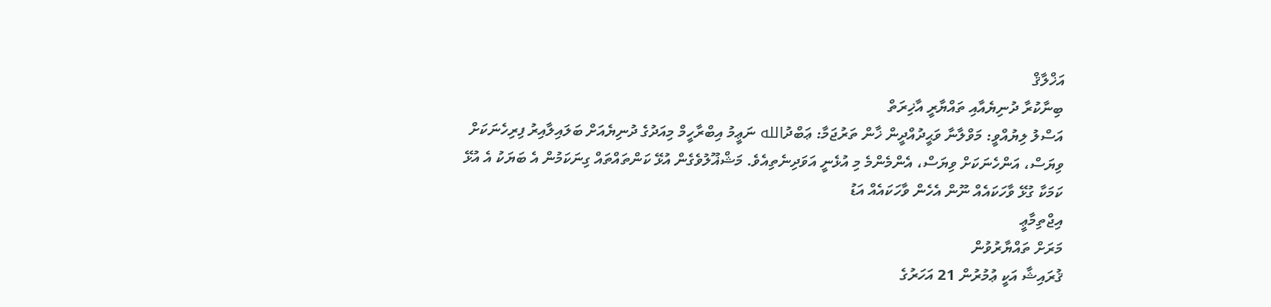އަޚްލާޤް
ބިނާކުރާ ދުނިޔެއާއި ތައްޔާރީ އާޚިރަތް
އަސްލު ލިޔުއްވީ: މަވްލާނާ ވަޙީދުއްދީން ޚާން ތަރުޖަމާ: ޢަބްދުالله ނަޢީމު އިބްރާހީމް މިއަދުގެ ދުނިޔެއަށް ބަލައިލާއިރު ފިރިހެނަކަށް ވިޔަސް، އަންހެނަކަށް ވިޔަސް، އެންމެންމެ މި އުޅެނީ އަވަދިނެތިއެވެ. މަޝްޣޫލުވެގެން އުޅޭ ކަންތައްތައް ގިނަކަމުން އެ ބަޔަކު އެ އުޅޭ ކަމަކާ ގުޅޭ ވާހަކައެއް ނޫން އެހެން ވާހަކައެއް އަޑު
އިޖްތިމާޢީ
މަރަށް ތައްޔާރުވުން
ޤުރައިޝާ އަކީ ޢުމުރުން 21 އަހަރުގެ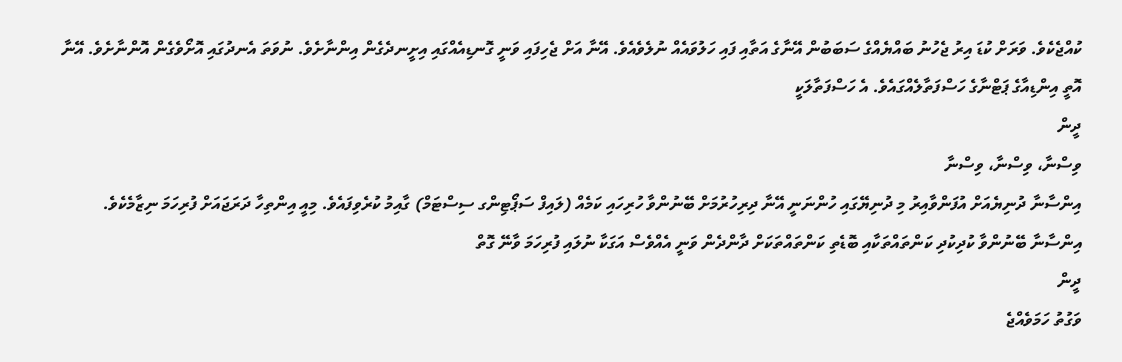ކުއްޖެކެވެ. ވަރަށް ކުޑަ އިރު ޖެހުނު ބައްޔެއްގެ ސަބަބުން އޭނާގެ އަތާއި ފައި ހަލުވައެއް ނުލެވެއެވެ. އޭނާ އަށް ޖެހިފައި ވަނީ ގޮނޑިއެއްގައި އިށީނދެގެން އިންނާށެވެ. ނުވަތަ އެނދުގައި އޮށޯވެގެން އޮންނާށެވެ. އޭނާ އޮތީ އިންޑިއާގެ ޕަޓްނާގެ ހަސްފަތާލެއްގައެވެ. އެ ހަސްފަތާލަކީ
ދީން
ވިސްނާ، ވިސްނާ، ވިސްނާ
އިންސާނާ ދުނިޔެއަށް އުފަންވާއިރު މި ދުނިޔޭގައި ހުންނަނީ އޭނާ ދިރިހުރުމަށް ބޭނުންވާ ހުރިހައި ކަމެއް (ލައިފް ސަޕޯޓިންގ ސިސްޓަމް) ގާއިމު ކުރެވިފައެވެ. މިއީ އިންތިހާ ދަރަޖައަށް ފުރިހަމަ ނިޒާމެކެވެ. އިންސާނާ ބޭނުންވާ ކުދިކުދި ކަންތައްތަކާއި ބޮޑެތި ކަންތައްތަކަށް ދާންދެން ވަނީ އެއްވެސް އަގަކާ ނުލައި ފުރިހަމަ ވާނޭ ގޮތް
ދީން
ވަގުތު ހަމަވެއްޖެ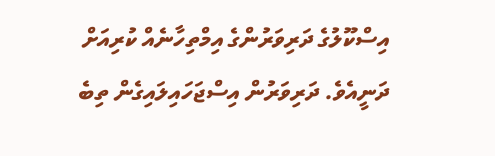އިސްކޫލުގެ ދަރިވަރުންގެ އިމްތިހާނެއް ކުރިއަށް ދަނީއެވެ. ދަރިވަރުން އިސްޖަހައިލައިގެން ތިބެ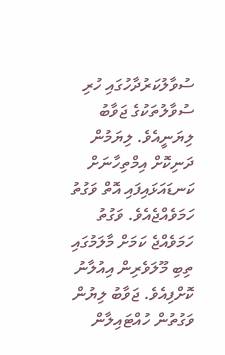ސުވާލުކަރުދާހުގައި ހުރި ސުވާލުތަކުގެ ޖަވާބު ލިޔަނީއެވެ. ލިޔަމުން ދަނިކޮށް އިމްތިހާނަށް ކަނޑައަޅައިފައި އޮތް ވަގުތު ހަމަވެއްޖެއެވެ. ވަގުތު ހަމަވެއްޖެ ކަމަށް މާލަމުގައި ތިބި މޫލަވެރިން އިއުލާނު ކޮށްފިއެވެ. ޖަވާބު ލިޔުން ވަގުތުން ހުއްޓައިލާން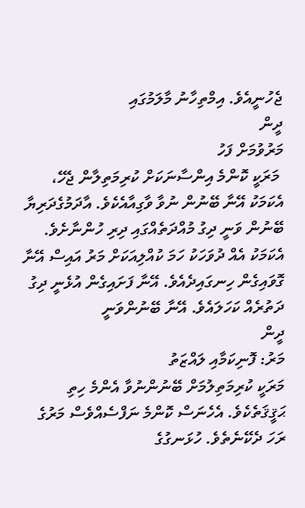ޖެހުނީއެވެ. އިމްތިހާނު މާލަމުގައި
ދީން
މަރުވުމަށް ފަހު
 މަރަކީ ކޮންމެ އިންސާނަކަށް ކުރިމަތިލާން ޖެހޭ، އެކަމަކު އޭނާ ބޭނުން ނުވާ ވާގިއާއެކެވެ. އާދަމުގެދަރިޔާ ބޭނުން ވަނީ ދިގު މުއްދަތެއްގައި ދިރި ހުންނާށެވެ. އެކަމަކު އެއް ދުވަހަކު ހަމަ ކުއްލިއަކަށް މަރު އައިސް އޭނާ ގޮވައިގެން ހިނގައިދެއެވެ. އޭނާ ފަށައިގެން އުޅެނީ ދިގު ދަތުރެއް ކަހަލައެވެ. އޭނާ ބޭނުންވަނީ
ދީން
މަރު: ފޮނިކަމާއި ލައްޒަތު
މަރަކީ ކުރިމަތިލުމަށް ބޭނުންނުވާ އެންމެ ހިތި ޙަޤީޤަތެކެވެ. އެހެނަސް ކޮންމެ ނަފްސެއްވެސް މަރުގެ ރަހަ ދެކޭނެތެވެ. ހުޅަނގުގެ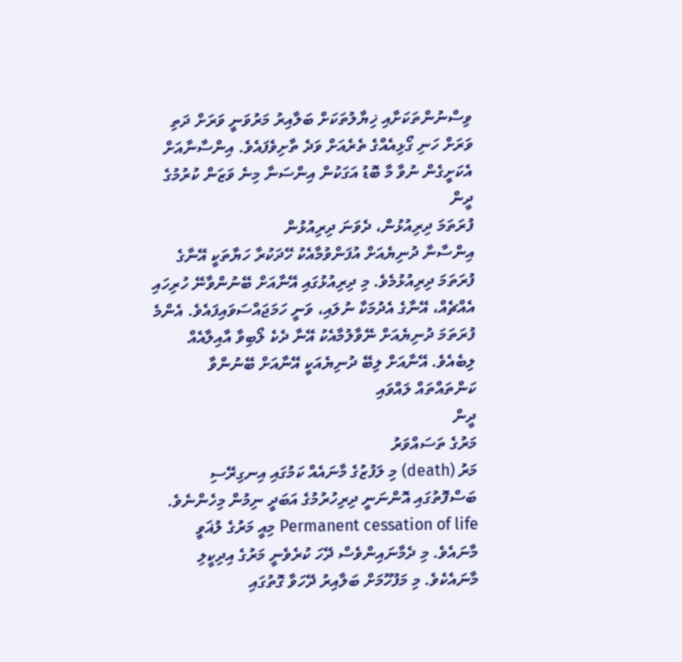ވިސްނުންތަކަށާއި ޚިޔާލުތަކަށް ބަލާއިރު މަރުވަނީ ވަރަށް ދަތި ވަރަށް ހަނި ގޯޅިއެއްގެ ތެރެއަށް ވަދެ ތާށިވެފައެވެ. އިންސާނާއަށް އެކަށީގެން ނުވާ މާ ބޮޑު އަގަކުން އިންސަނާ މިނެ ވަޒަން ކުރުމުގެ
ދީން
ފުރަތަމަ ދިރިއުޅުން، ދެވަނަ ދިރިއުޅުން
އިންސާނާ ދުނިޔެއަށް އުފަންވުމާއެކު ހޭދަކުރާ ހަޔާތަކީ އޭނާގެ ފުރަތަމަ ދިރިއުޅުމެވެ. މި ދިރިއުޅުގައި އޭނާއަށް ބޭނުންވާނޭ ހުރިހައި އެއްޗެއް، އޭނާގެ އެދުމަކާ ނުލައި، ވަނީ ހަމަޖައްސަވައިފައެވެ. އެންމެ ފުރަތަމަ ދުނިޔެއަށް ނޭވާލުމާއެކު އޭނާ ދެކެ ލޯބިވާ އާއިލާއެއް ލިބެއެވެ. އޭނާއަށް ލިބޭ ދުނިޔެއަކީ އޭނާއަށް ބޭނުންވާ ކަންތައްތައް ލައްވައި
ދީން
މަރުގެ ތަސައްވަރު
މަރު (death) މި ލަފުޒުގެ މާނައެއް ކަމުގައި އިނގިރޭސި ބަސްފޮތުގައި އޮންނަނީ ދިރިހުރުމުގެ އަބަދީ ނިމުން މިހެންނެވެ. Permanent cessation of life މިއީ މަރުގެ ލުޣަވީ މާނައެވެ. މި ދެމާނައިންވެސް ދޭހަ ކުރެވެނީ މަރުގެ އިދިކީލި މާނައެކެވެ. މި މަފުހޫމަށް ބަލާއިރު ދޭހަވާ ގޮތުގައި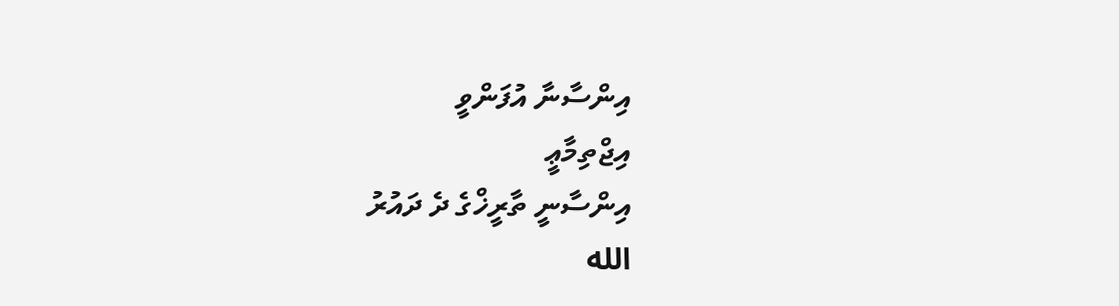އިންސާނާ އުފަންވީ
އިޖްތިމާޢީ
އިންސާނީ ތާރީޚްގެ ދެ ދައުރު
الله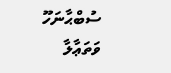ސުބްޙާނަހޫ ވަތަޢާލާ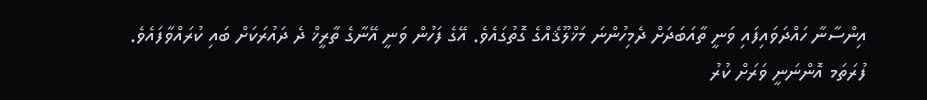އިންސާނާ ހައްދަވައިފައި ވަނީ ތާއަބަދަށް ދެމިހުންނަ މަޚްލޫޤެއްގެ ގޮތުގައެވެ. އޭގެ ފަހުން ވަނީ އޭނާގެ ތާރީޚް ދެ ދައުރަކަށް ބައި ކުރައްވާފައެވެ. ފުރަތަމ އޮންނަނީ ވަރަށް ކުރު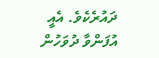ދައުރެކެވެ. އެއީ އުފަންވާ ދުވަހުން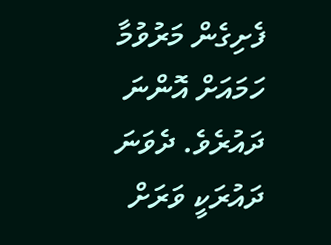ފެށިގެން މަރުވުމާ ހަމައަށް އޮންނަ ދައުރެވެ. ދެވަނަ ދައުރަކީ ވަރަށް